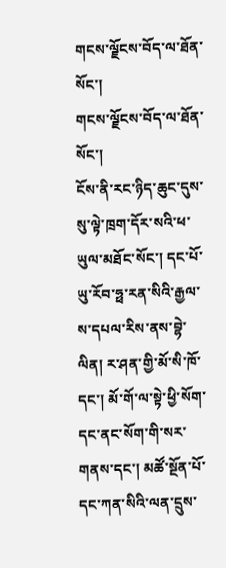གངས་ལྗོངས་བོད་ལ་ཐོན་སོང་།
གངས་ལྗོངས་བོད་ལ་ཐོན་སོང་།
ངོས་ནི་རང་ཉིད་ཆུང་དུས་སུ་ལྟེ་ཁྲག་དོར་སའི་ཕ་ཡུལ་མཐོང་སོང་། དང་པོ་ཡུ་རོབ་ཧྥ་རན་སིའི་རྒྱལ་ས་དཔལ་རིས་ནས་བྷེ་ལིན། ར་ཤན་གྱི་མོ་སི་ཁོ་དང་། མོ་གོ་ལ་སྟེ་ཕྱི་སོག་དང་ནང་སོག་གི་སར་གནས་དང་། མཚོ་སྔོན་པོ་དང་ཀན་སིའི་ལན་དྲུས་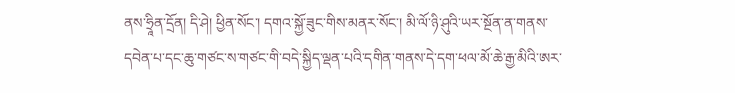ནས་ཧྲཱིན་དྲོན། དི་ཤེ། ཕྱིན་སོང་། དགའ་སྐྱོ་ཟུང་གིས་མནར་སོང་། མི་ལོ་ཉི་ཤུའི་ཡར་སྔོན་ན་གནས་དབེན་པ་དང་ཆུ་གཙང་ས་གཙང་གི་བདེ་སྐྱིད་ལྡན་པའི་དགིན་གནས་དེ་དག་ཕལ་མོ་ཆེ་རྒྱ་མིའི་ཨར་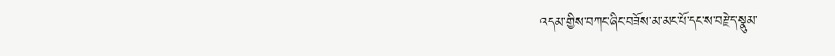འདམ་གྱིས་བཀང་ཞིང་བཟོས་མ་མང་པོ་དང་ས་བརྫེད་སྣུམ་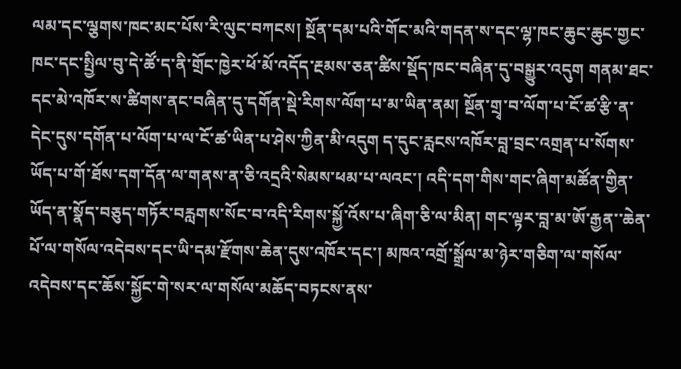ལམ་དང་ལྕགས་ཁང་མང་པོས་རི་ལུང་བཀངས། སྔོན་དམ་པའི་གོང་མའི་གདན་ས་དང་ལྷ་ཁང་ཆུང་ཆུང་གྱང་ཁང་དང་སྤྱིལ་བུ་དེ་ཚོ་ད་ནི་གྲོང་ཁྱེར་ཕོ་མོ་འདོད་རྔམས་ཅན་ཚིས་སྡོད་ཁང་བཞིན་དུ་བསྒྱུར་འདུག གནམ་ཐང་དང་མེ་འཁོར་ས་ཚིགས་ནང་བཞིན་དུ་དགོན་སྡེ་རིགས་ལོག་པ་མ་ཡིན་ནམ། སྔོན་གྲྭ་བ་ལོག་པ་ངོ་ཚ་རྩི་ན་དེང་དུས་དགོན་པ་ལོག་པ་ལ་ངོ་ཚ་ཡིན་པ་ཤེས་ཀྱིན་མི་འདུག ད་དུང་རླངས་འཁོར་བླ་བྲང་འགྲན་པ་སོགས་ཡོད་པ་གོ་ཐོས་དག་དོན་ལ་གནས་ན་ཅི་འདྲའི་སེམས་ཕམ་པ་ལའང་། འདི་དག་གིས་གང་ཞིག་མཚོན་གྱིན་ཡོད་ན་སྣོད་བཅུད་གཏོར་བརླགས་སོང་བ་འདི་རིགས་སྐྱོ་འོས་པ་ཞིག་ཅི་ལ་མིན། གང་ལྟར་བླ་མ་ཨོ་རྒྱན་་ཆེན་པོ་ལ་གསོལ་འདེབས་དང་ཡི་དམ་རྫོགས་ཆེན་དུས་འཁོར་དང་། མཁའ་འགྲོ་སྒྲོལ་མ་ཉེར་གཅིག་ལ་གསོལ་འདེབས་དང་ཆོས་སྐྱོང་གེ་སར་ལ་གསོལ་མཆོད་བཏངས་ནས་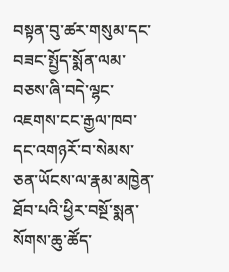བསྟན་བུ་ཚར་གསུམ་དང་བཟང་སྤྱོད་སྨོན་ལམ་བཅས་ཞི་བདེ་ལྷང་འཇགས་ངང་རྒྱལ་ཁབ་དང་འགཉརོ་བ་སེམས་ཅན་ཡོངས་ལ་རྣམ་མཁྱེན་ཐོབ་པའི་ཕྱིར་བསྔོ་སྨན་སོགས་ཆུ་ཚོད་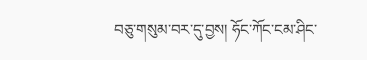བཅུ་གསུམ་བར་དུ་བྱས། ཧོང་ཀོང་ངམ་ཤིང་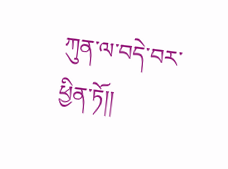ཀུན་ལ་བདེ་བར་ཕྱིན་ཏོ།།